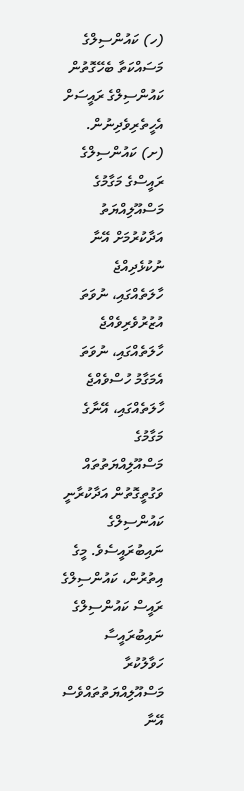(ހ) ކައުންސިލްގެ މަސައްކަތާ ބެހޭގޮތުން ކައުންސިލްގެ ރައީސަށް އެހީތެރިވެދިނުން.
(ށ) ކައުންސިލްގެ ރައީސްގެ މަގާމުގެ މަސްއޫލިއްޔަތު އަދާކުރުމަށް އޭނާ ނުކުޅެދިއްޖެ ހާލަތެއްގައި، ނުވަތަ އުޒުރުވެރިވެއްޖެ ހާލަތެއްގައި، ނުވަތަ އެމަގާމު ހުސްވެއްޖެ ހާލަތެއްގައި، އޭނާގެ މަގާމުގެ މަސްއޫލިއްޔަތުތައް ވަގުތީގޮތުން އަދާކުރާނީ ކައުންސިލްގެ ނައިބުރައީސެވެ. މީގެ އިތުރުން، ކައުންސިލްގެ ރައީސް ކައުންސިލްގެ ނައިބުރައީސާ ހަވާލުކުރާ މަސްއޫލިއްޔަތުތައްވެސް އޭނާ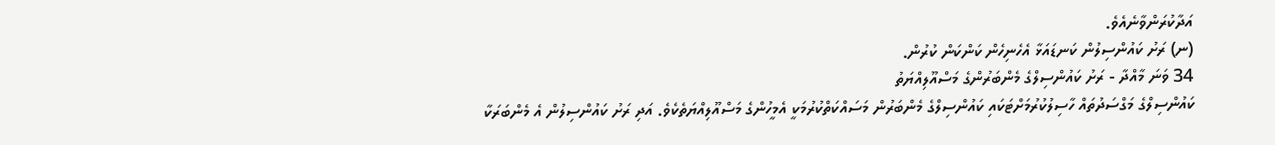އަދާކުރަންވާނެއެވެ.
(ނ) ރަށު ކައުންސިލުން ކަނޑައަޅާ އެހެނިހެން ކަންކަން ކުރުން.
34 ވަނަ މާއްދާ - ރަށު ކައުންސިލްގެ މެންބަރުންގެ މަސްއޫލިއްޔަތު
ކައުންސިލްގެ މަގްސަދުތައް ހާސިލުކުރުމަށްޓަކައި ކައުންސިލްގެ މެންބަރުން މަސައްކަތްކުރުމަކީ އެމީހުންގެ މަސްއޫލިއްޔަތެކެވެ. އަދި ރަށު ކައުންސިލުން އެ މެންބަރަކާ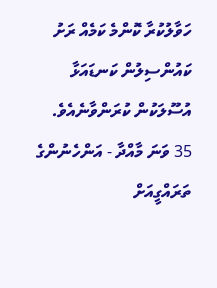ހަވާލުކުރާ ކޮންމެ ކަމެއް ރަށު ކައުންސިލުން ކަނޑައަޅާ އުސޫލަކުން ކުރަންވާނެއެވެ.
35 ވަނަ މާއްދާ - އަންހެނުންގެ ތަރައްގީއަށް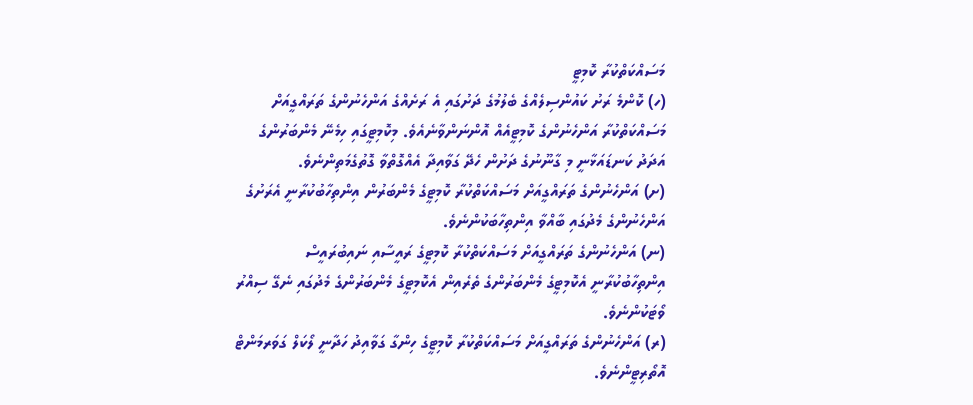މަސައްކަތްކުރާ ކޮމިޓީ
(ހ) ކޮންމެ ރަށު ކައުންސިލެއްގެ ބެލުމުގެ ދަށުގައި އެ ރަށެއްގެ އަންހެނުންގެ ތަރައްގީއަށް މަސައްކަތްކުރާ އަންހެނުންގެ ކޮމިޓީއެއް އޮންނަންވާނެއެވެ. މިކޮމިޓީގައި ހިމެނޭ މެންބަރުންގެ އަދަދު ކަނޑައަޅާނީ މި ގާނޫނުގެ ދަށުން ހެދޭ ގަވާއިދާ އެއްގޮތްވާ ގޮތުގެމަތިންނެވެ.
(ށ) އަންހެނުންގެ ތަރައްގީއަށް މަސައްކަތްކުރާ ކޮމިޓީގެ މެންބަރުން އިންތިހާބުކުރާނީ އެރަށުގެ އަންހެނުންގެ މެދުގައި ބާއްވާ އިންތިހާބަކުންނެވެ.
(ނ) އަންހެނުންގެ ތަރައްގީއަށް މަސައްކަތްކުރާ ކޮމިޓީގެ ރައީސާއި ނައިބުރައީސް އިންތިހާބުކުރާނީ އެކޮމިޓީގެ މެންބަރުންގެ ތެރެއިން އެކޮމިޓީގެ މެންބަރުންގެ މެދުގައި ނެގޭ ސިއްރު ވޯޓަކުންނެވެ.
(ރ) އަންހެނުންގެ ތަރައްގީއަށް މަސައްކަތްކުރާ ކޮމިޓީގެ ހިންގާ ގަވާއިދު ހަދާނީ ލޯކަލް ގަވަރމަންޓް އޮތޯރިޓީންނެވެ.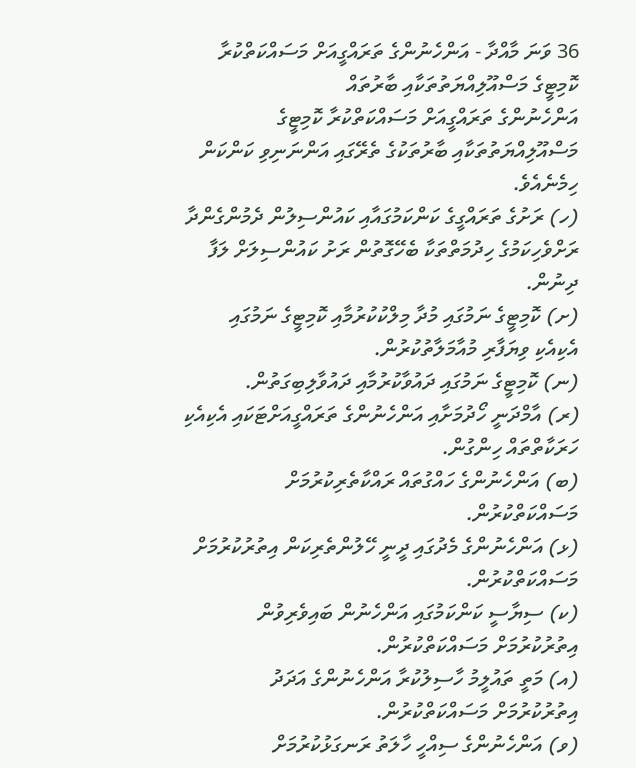36 ވަނަ މާއްދާ - އަންހެނުންގެ ތަރައްގީއަށް މަސައްކަތްކުރާ ކޮމިޓީގެ މަސްއޫލިއްޔަތުތަކާއި ބާރުތައް
އަންހެނުންގެ ތަރައްގީއަށް މަސައްކަތްކުރާ ކޮމިޓީގެ މަސްއޫލިއްޔަތުތަކާއި ބާރުތަކުގެ ތެރޭގައި އަންނަނިވި ކަންކަން ހިމެނެއެވެ.
(ހ) ރަށުގެ ތަރައްގީގެ ކަންކަމުގައާއި ކައުންސިލުން ދެމުންގެންދާ ރަށްވެހިކަމުގެ ހިދުމަތްތަކާ ބެހޭގޮތުން ރަށު ކައުންސިލަށް ލަފާ ދިނުން.
(ށ) ކޮމިޓީގެ ނަމުގައި މުދާ މިލްކުކުރުމާއި ކޮމިޓީގެ ނަމުގައި އެކިއެކި ވިޔަފާރި މުއާމަލާތުކުރުން.
(ނ) ކޮމިޓީގެ ނަމުގައި ދައުވާކުރުމާއި ދައުވާލިބިގަތުން.
(ރ) އާމްދަނީ ހޯދުމަށާއި އަންހެނުންގެ ތަރައްގީއަށްޓަކައި އެކިއެކި ހަރަކާތްތައް ހިންގުން.
(ބ) އަންހެނުންގެ ހައްގުތައް ރައްކާތެރިކުރުމަށް މަސައްކަތްކުރުން.
(ޅ) އަންހެނުންގެ މެދުގައި ދީނީ ހޭލުންތެރިކަން އިތުރުކުރުމަށް މަސައްކަތްކުރުން.
(ކ) ސިޔާސީ ކަންކަމުގައި އަންހެނުން ބައިވެރިވުން އިތުރުކުރުމަށް މަސައްކަތްކުރުން.
(އ) މަތީ ތައުލީމު ހާސިލުކުރާ އަންހެނުންގެ އަދަދު އިތުރުކުރުމަށް މަސައްކަތްކުރުން.
(ވ) އަންހެނުންގެ ސިއްހީ ހާލަތު ރަނގަޅުކުރުމަށް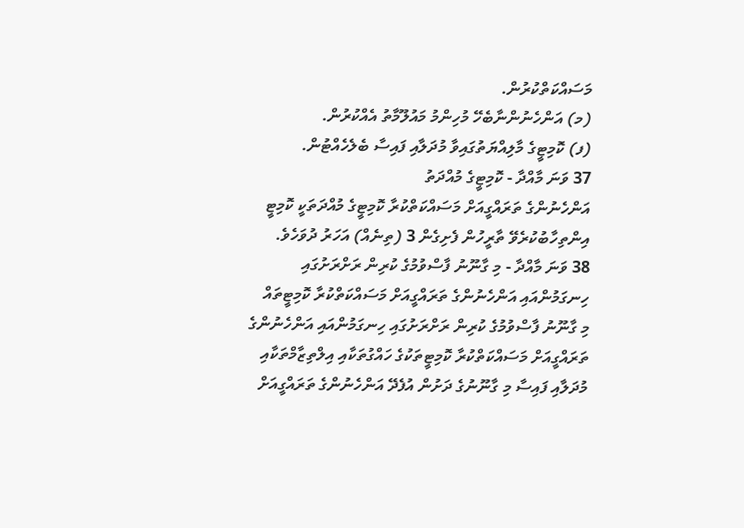މަސައްކަތްކުރުން.
(މ) އަންހެނުންނާބެހޭ މުހިންމު މައުލޫމާތު އެއްކުރުން.
(ފ) ކޮމިޓީގެ މާލިއްޔަތުގައިވާ މުދަލާއި ފައިސާ ބެލެހެއްޓުން.
37 ވަނަ މާއްދާ - ކޮމިޓީގެ މުއްދަތު
އަންހެނުންގެ ތަރައްގީއަށް މަސައްކަތްކުރާ ކޮމިޓީގެ މުއްދަތަކީ ކޮމިޓީ އިންތިހާބުކުރެވޭ ތާރީހުން ފެށިގެން 3 (ތިނެއް) އަހަރު ދުވަހެވެ.
38 ވަނަ މާއްދާ - މި ގާނޫނު ފާސްވުމުގެ ކުރިން ރަށްރަށުގައި ހިނގަމުންއައި އަންހެނުންގެ ތަރައްގީއަށް މަސައްކަތްކުރާ ކޮމިޓީތައް
މި ގާނޫނު ފާސްވުމުގެ ކުރިން ރަށްރަށުގައި ހިނގަމުންއައި އަންހެނުންގެ ތަރައްގީއަށް މަސައްކަތްކުރާ ކޮމިޓީތަކުގެ ހައްގުތަކާއި އިލްތިޒާމްތަކާއި މުދަލާއި ފައިސާ މި ގާނޫނުގެ ދަށުން އުފެދޭ އަންހެނުންގެ ތަރައްގީއަށް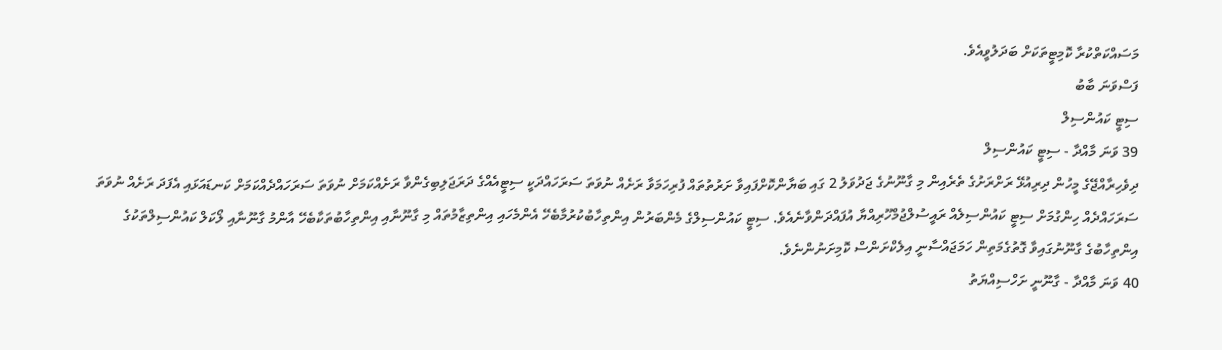މަސައްކަތްކުރާ ކޮމިޓީތަކަށް ބަދަލުވީއެވެ.
ފަސްވަނަ ބާބު
ސިޓީ ކައުންސިލް
39 ވަނަ މާއްދާ - ސިޓީ ކައުންސިލް
ދިވެހިރާއްޖޭގެ މީހުން ދިރިއުޅޭ ރަށްރަށުގެ ތެރެއިން މި ގާނޫނުގެ ޖަދުވަލު 2 ގައި ބަޔާންކޮށްފައިވާ ށަރުތުތައް ފުރިހަމަވާ ރަށެއް ނުވަތަ ސަރަހައްދަކީ ސިޓީއެއްގެ ދަރަޖަލިބިގެންވާ ރަށެއްކަމަށް ނުވަތަ ސަރަހައްދެއްކަމަށް ކަނޑައަޅައި އެފަދަ ރަށެއް ނުވަތަ ސަރަހައްދެއް ހިންގުމަށް ސިޓީ ކައުންސިލެއް ރައީސުލްޖުމްހޫރިއްޔާ އުފައްދަންވާނެއެވެ. ސިޓީ ކައުންސިލްގެ މެންބަރުން އިންތިހާބުކުރުމާބެހޭ އެންމެހައި އިންތިޒާމުތައް މި ގާނޫނާއި އިންތިހާބުތަކާބެހޭ އާންމު ގާނޫނާއި ލޯކަލް ކައުންސިލްތަކުގެ އިންތިހާބުގެ ގާނޫނުގައިވާ ގޮތުގެމަތިން ހަމަޖައްސާނީ އިލެކްށަންސް ކޮމިށަނުންނެވެ.
40 ވަނަ މާއްދާ - ގާނޫނީ ށަހްސިއްޔަތު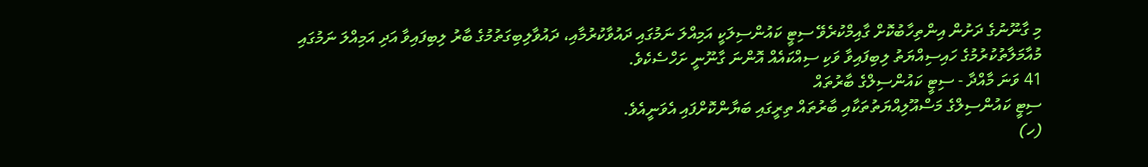މި ގާނޫނުގެ ދަށުން އިންތިހާބުކޮށް ގާއިމްކުރެވޭ ސިޓީ ކައުންސިލަކީ އަމިއްލަ ނަމުގައި ދައުވާކުރުމާއި، ދައުވާލިބިގަތުމުގެ ބާރު ލިބިފައިވާ އަދި އަމިއްލަ ނަމުގައި މުއާމަލާތުކުރުމުގެ ހައިސިއްޔަތު ލިބިފައިވާ ވަކި ސިއްކައެއް އޮންނަ ގާނޫނީ ށަހްސެކެވެ.
41 ވަނަ މާއްދާ - ސިޓީ ކައުންސިލްގެ ބާރުތައް
ސިޓީ ކައުންސިލްގެ މަސްއޫލިއްޔަތުތަކާއި ބާރުތައް ތިރީގައި ބަޔާންކޮށްފައި އެވަނީއެވެ.
(ހ)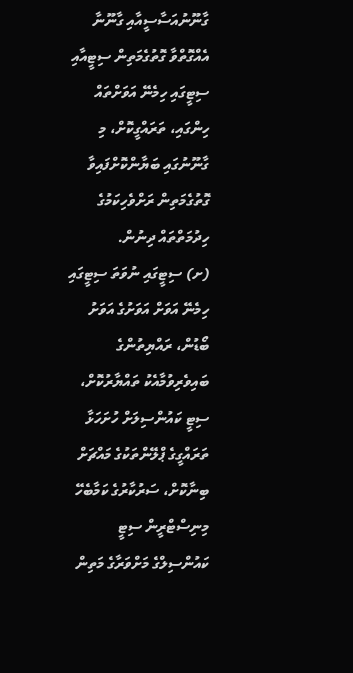ގާނޫނުއަސާސީއާއި ގާނޫނާ އެއްގޮތްވާ ގޮތުގެމަތިން ސިޓީއާއި ސިޓީގައި ހިމެނޭ އަވަށްތައް ހިންގައި، ތަރައްގީކޮށް، މި ގާނޫނުގައި ބަޔާންކޮށްފައިވާ ގޮތުގެމަތިން ރަށްވެހިކަމުގެ ހިދުމަތްތައް ދިނުން.
(ށ) ސިޓީގައި ނުވަތަ ސިޓީގައި ހިމެނޭ އަވަށް އަވަށުގެ އަވަށު ބޯޑުން، ރައްޔިތުންގެ ބައިވެރިވުމާއެކު ތައްޔާރުކޮށް، ސިޓީ ކައުންސިލަށް ހުށަހަޅާ ތަރައްގީގެ ޕްލޭންތަކުގެ މައްޗަށް ބިނާކޮށް، ސަރުކާރުގެ ކަމާބެހޭ މިނިސްޓްރީން ސިޓީ ކައުންސިލްގެ މަށްވަރާގެ މަތިން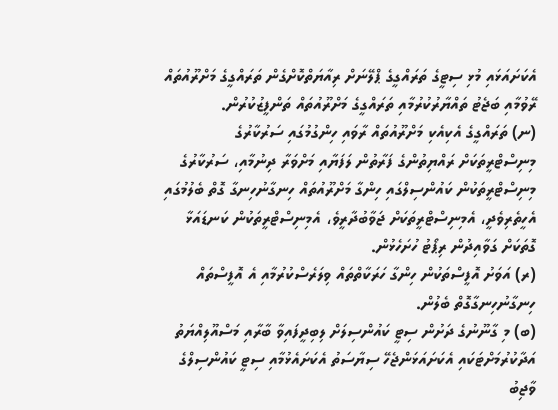އެކަށައަޅައި މުޅި ސިޓީގެ ތަރައްގީގެ ޕްލޭނަށް ރިއާޔަތްކޮށްގެން ތަރައްގީގެ މަށްރޫއުތައް ރޭވުމާއި ބަޖެޓު ތައްޔާރުކުރުމާއި ތަރައްގީގެ މަށްރޫއުތައް ތަންފީޒުކުރުން.
(ނ) ތަރައްގީގެ އެކިއެކި މަށްރޫއުތައް ރާވައި ހިންގުމުގައި ސަރުކާރުގެ މިނިސްޓްރީތަކަށް ރައްޔިތުންގެ ފަރާތުން ލަފަޔާއި މަށްވަރާ ދިނުމާއި، ސަރުކާރުގެ މިނިސްޓްރީތަކުން ކައުންސިލްގައި ހިންގާ މަށްރޫއުތައް ހިނގާނުހިނގާ ގޮތް ބެލުމުގައި އެހީތެރިވެދީ، އެމިނިސްޓްރީތަކަށް ޖަވާބުދާރީވެ، އެމިނިސްޓްރީތަކުން ކަނޑައަޅާ ގޮތަކަށް ގަވާއިދުން ރިޕޯޓު ހުށަހެޅުން.
(ރ) އަވަށު އޮފީސްތަކުން ހިންގާ ހަރަކާތްތައް ވިލަރެސްކުރުމާއި އެ އޮފީސްތައް ހިނގާނުހިނގާގޮތް ބެލުން.
(ބ) މި ގާނޫނުގެ ދަށުން ސިޓީ ކައުންސިލަށް ލިބިދީފައިވާ ބާރާއި މަސްއޫލިއްޔަތު އަދާކުރުމަށްޓަކައި އެކަށައަޅަންޖެހޭ ސިޔާސަތު އެކަށައެޅުމާއި ސިޓީ ކައުންސިލްގެ ވާޖިބު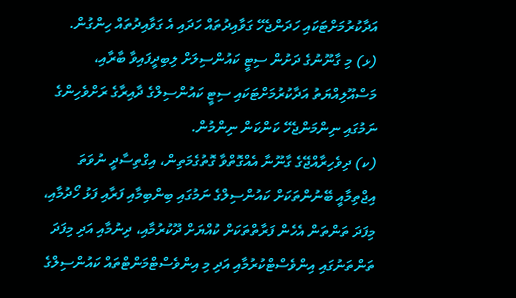އަދާކުރުމަށްޓަކައި ހަދަންޖެހޭ ގަވާއިދުތައް ހަދައި އެ ގަވާއިދުތައް ހިންގުން.
(ޅ) މި ގާނޫނުގެ ދަށުން ސިޓީ ކައުންސިލަށް ލިބިދީފައިވާ ބާރާއި، މަސްއޫލިއްޔަތު އަދާކުރުމަށްޓަކައި ސިޓީ ކައުންސިލްގެ ދާއިރާގެ ރަށްވެހިންގެ ނަމުގައި ނިންމަންޖެހޭ ކަންކަން ނިންމުން.
(ކ) ދިވެހިރާއްޖޭގެ ގާނޫނާ އެއްގޮތްވާ ގޮތުގެމަތިން، އިގްތިސާދީ ނުވަތަ އިޖްތިމާއީ ބޭނުންތަކަށް ކައުންސިލްގެ ނަމުގައި ބިންބިމާއި ފަރާއި ފަޅު ހޯދުމާއި، މިފަދަ ތަންތަން އެހެން ފަރާތްތަކަށް ކުއްޔަށް ދޫކުރުމާއި، ދިނުމާއި އަދި މިފަދަ ތަންތަނުގައި އިންވެސްޓްކުރުމާއި އަދި މި އިންވެސްޓްމަންޓްތައް ކައުންސިލްގެ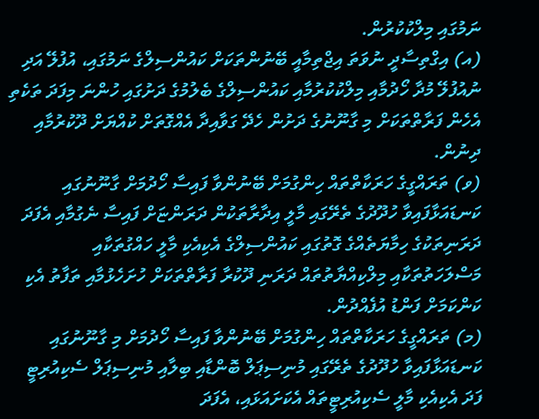ނަމުގައި މިލްކުކުރުން.
(އ) އިގްތިސާދީ ނުވަތަ އިޖްތިމާއީ ބޭނުންތަކަށް ކައުންސިލްގެ ނަމުގައި، އުފުލޭ އަދި ނުއުފުލޭ މުދާ ހޯދުމާއި މިލްކުކުރުމާއި ކައުންސިލްގެ ބެލުމުގެ ދަށުގައި ހުންނަ މިފަދަ ތަކެތި އެހެން ފަރާތްތަކަށް މި ގާނޫނުގެ ދަށުން ހެދޭ ގަވާއިދާ އެއްގޮތަށް ކުއްޔަށް ދޫކުރުމާއި ދިނުން.
(ވ) ތަރައްގީގެ ހަރަކާތްތައް ހިންގުމަށް ބޭނުންވާ ފައިސާ ހޯދުމަށް ގާނޫނުގައި ކަނޑައަޅާފައިވާ ހުދޫދުގެ ތެރޭގައި މާލީ އިދާރާތަކުން ދަރަންޏަށް ފައިސާ ނެގުމާއި އެފަދަ ދަރަނިތަކުގެ ހިމާޔަތެއްގެ ގޮތުގައި ކައުންސިލްގެ އެކިއެކި މާލީ ހައްގުތަކާއި މަސްލަހަތުތަކާއި މިލްކިއްޔާތުތައް ދަރަނި ދޫކުރާ ފަރާތްތަކަށް ހުށަހެޅުމާއި ތަފާތު އެކި ކަންކަމަށް ފަންޑު އުފެއްދުން.
(މ) ތަރައްގީގެ ހަރަކާތްތައް ހިންގުމަށް ބޭނުންވާ ފައިސާ ހޯދުމަށް މި ގާނޫނުގައި ކަނޑައަޅާފައިވާ ހުދޫދުގެ ތެރޭގައި މުނިސިޕަލް ބޮންޑާއި ބިލާއި މުނިސިޕަލް ސެކިއުރިޓީ ފަދަ އެކިއެކި މާލީ ސެކިއުރިޓީތައް އެކަށައަޅައި، އެފަދަ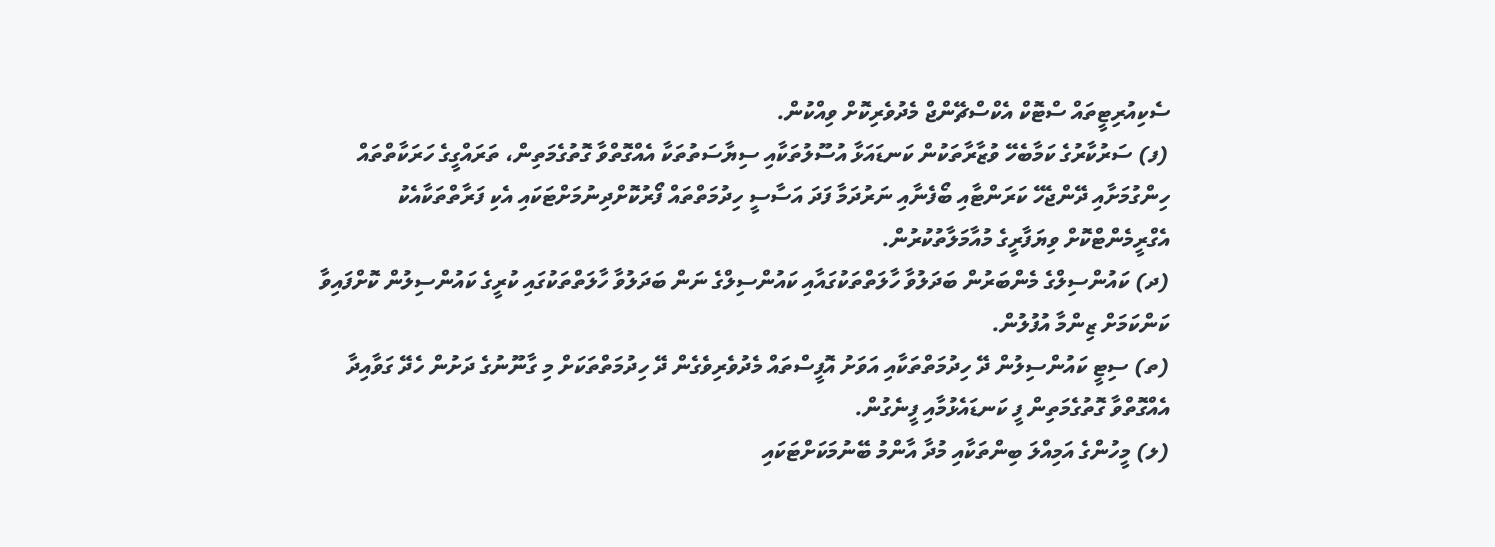ސެކިއުރިޓީތައް ސްޓޮކް އެކްސްޗޭންޖް މެދުވެރިކޮށް ވިއްކުން.
(ފ) ސަރުކާރުގެ ކަމާބެހޭ ވުޒާރާތަކުން ކަނޑައަޅާ އުސޫލުތަކާއި ސިޔާސަތުތަކާ އެއްގޮތްވާ ގޮތުގެމަތިން، ތަރައްގީގެ ހަރަކާތްތައް ހިންގުމަށާއި ދޭންޖެހޭ ކަރަންޓާއި ބޯފެނާއި ނަރުދަމާ ފަދަ އަސާސީ ހިދުމަތްތައް ފޯރުކޮށްދިނުމަށްޓަކައި އެކި ފަރާތްތަކާއެކު އެގްރީމެންޓްކޮށް ވިޔަފާރީގެ މުއާމަލާތުކުރުން.
(ދ) ކައުންސިލްގެ މެންބަރުން ބަދަލުވާ ހާލަތްތަކުގައާއި ކައުންސިލްގެ ނަން ބަދަލުވާ ހާލަތްތަކުގައި ކުރީގެ ކައުންސިލުން ކޮށްފައިވާ ކަންކަމަށް ޒިންމާ އުފުލުން.
(ތ) ސިޓީ ކައުންސިލުން ދޭ ހިދުމަތްތަކާއި އަވަށު އޮފީސްތައް މެދުވެރިވެގެން ދޭ ހިދުމަތްތަކަށް މި ގާނޫނުގެ ދަށުން ހެދޭ ގަވާއިދާ އެއްގޮތްވާ ގޮތުގެމަތިން ފީ ކަނޑައެޅުމާއި ފީނެގުން.
(ލ) މީހުންގެ އަމިއްލަ ބިންތަކާއި މުދާ އާންމު ބޭނުމަކަށްޓަކައި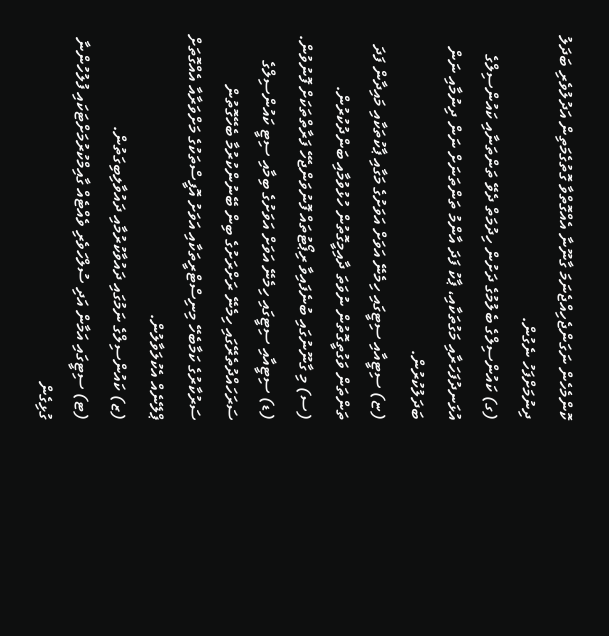ކޮންމެހެން ނަގަންޖެހިއްޖެނަމަ ގާނޫނާ އެއްގޮތްވާ ގޮތުގެމަތިން އަދުލުވެރި ބަދަލު ދިނުމަށްފަހު ނެގުން.
(ގ) ކައުންސިލްގެ ބެލުމުގެ ދަށުން ހިދުމަތް ދެވޭ ތަންތަނާއި ކައުންސިލްގެ އުޅަނދުފަހަރާއި މަގުތަކާއި، ޕާކު ފަދަ އާންމު ތަންތަނަށް ނަން ދިނުމާއި ނަން ބަދަލުކުރުން.
(ޏ) ސިޓީއާއި ސިޓީގައި ހިމެނޭ އަވަށް އަވަށުގެ މަގާއި ޕާކުތަކާއި މައިދާން ފަދަ ތަންތަން ވަގުތީގޮތުން ނުވަތަ ދާއިމީގޮތުން ހުޅުވުމާއި ބަންދުކުރުން.
(ސ) މި ގާނޫނުގައި ބުނެފައިވާ ރިޕޯޓުތައް ފޮނުވަންޖެހޭ ފަރާތްތަކަށް ފޮނުވުން.
(ޑ) ސިޓީއާއި ސިޓީގައި ހިމެނޭ އަވަށް އަވަށުގެ ބިމާއި ސިޓީ ކައުންސިލްގެ ސަރަހައްދުތެރޭގައި ހިމެނޭ ރަށްރަށުގެ ބިން ބޭނުންކުރުމާ ބެހޭގޮތުން ސަރުކާރުގެ ކަމާބެހޭ މިނިސްޓްރީތަކާއި އަވަށު އޮފީސްތަކުގެ މަށްވަރާއާ އެއްގޮތަށް ޕްލޭނެއް އެކުލަވާލުން.
(ޒ) ކައުންސިލްގެ ނަމުގައި ދައުވާކުރުމާއި ދައުވާލިބިގަތުން.
(ޓ) ސިޓީގައި އަމާން އަދި ސުލްހަވެރި ވެއްޓެއް ގާއިމްކުރުމަށްޓަކައި ފުލުހުންނާ ގުޅިގެން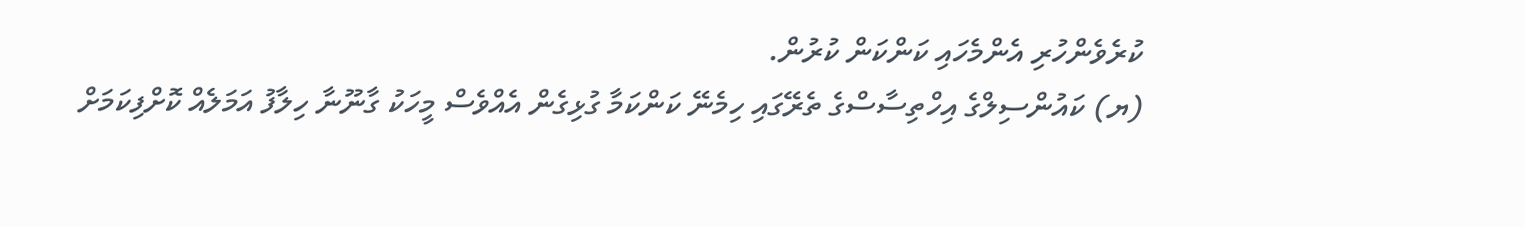ކުރެވެންހުރި އެންމެހައި ކަންކަން ކުރުން.
(ޔ) ކައުންސިލްގެ އިހްތިސާސްގެ ތެރޭގައި ހިމެނޭ ކަންކަމާ ގުޅިގެން އެއްވެސް މީހަކު ގާނޫނާ ހިލާފު އަމަލެއް ކޮށްފިކަމަށް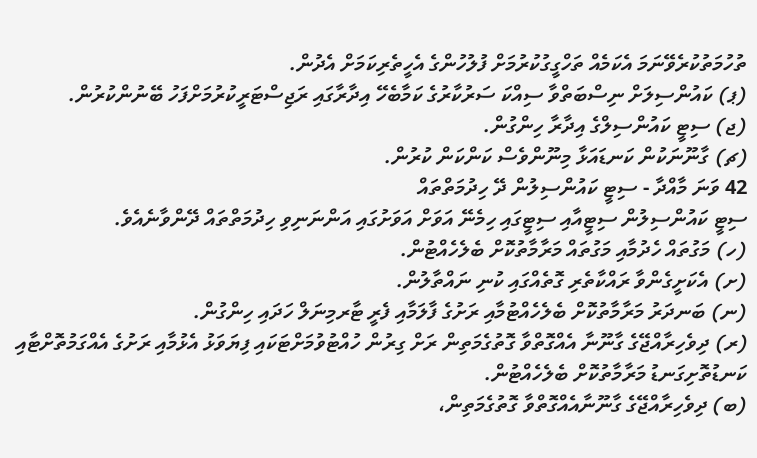ތުހުމަތުކުރެވޭނަމަ އެކަމެއް ތަހްގީގުކުރުމަށް ފުލުހުންގެ އެހީތެރިކަމަށް އެދުން.
(ޕ) ކައުންސިލަށް ނިސްބަތްވާ ސިއްކަ ސަރުކާރުގެ ކަމާބެހޭ އިދާރާގައި ރަޖިސްޓަރީކުރުމަށްފަހު ބޭނުންކުރުން.
(ޖ) ސިޓީ ކައުންސިލްގެ އިދާރާ ހިންގުން.
(ޗ) ގާނޫނަކުން ކަނޑައަޅާ މިނޫންވެސް ކަންކަން ކުރުން.
42 ވަނަ މާއްދާ - ސިޓީ ކައުންސިލުން ދޭ ހިދުމަތްތައް
ސިޓީ ކައުންސިލުން ސިޓީއާއި ސިޓީގައި ހިމެނޭ އަވަށް އަވަށުގައި އަންނަނިވި ހިދުމަތްތައް ދޭންވާނެއެވެ.
(ހ) މަގުތައް ހެދުމާއި މަގުތައް މަރާމާތުކޮށް ބެލެހެއްޓުން.
(ށ) އެކަށީގެންވާ ރައްކާތެރި ގޮތެއްގައި ކުނި ނައްތާލުން.
(ނ) ބަނދަރު މަރާމާތުކޮށް ބެލެހެއްޓުމާއި ރަށުގެ ފާލަމާއި ފެރީ ޓާރމިނަލް ހަދައި ހިންގުން.
(ރ) ދިވެހިރާއްޖޭގެ ގާނޫނާ އެއްގޮތްވާ ގޮތުގެމަތިން ރަށް ގިރުން ހުއްޓުވުމަށްޓަކައި ފިޔަވަޅު އެޅުމާއި ރަށުގެ އެއްގަމުތޮށްޓާއި ކަނޑުތޮށިގަނޑު މަރާމާތުކޮށް ބެލެހެއްޓުން.
(ބ) ދިވެހިރާއްޖޭގެ ގާނޫނާއެއްގޮތްވާ ގޮތުގެމަތިން،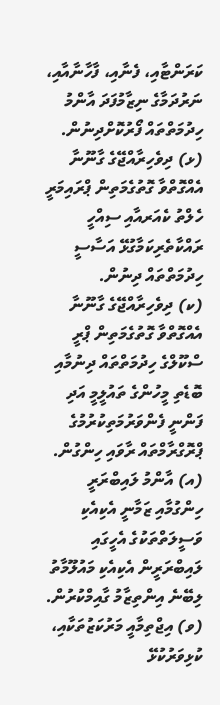ކަރަންޓާއި، ފެނާއި، ފާހާނާއާއި، ނަރުދަމާގެ ނިޒާމުފަދަ އާންމު ހިދުމަތްތައް ފޯރުކޮށްދިނުން.
(ޅ) ދިވެހިރާއްޖޭގެ ގާނޫނާ އެއްގޮތްވާ ގޮތުގެމަތިން ޕްރައިމަރީ ހެލްތު ކެއަރއާއި ސިއްހީ ރައްކާތެރިކަމާގުޅޭ އަސާސީ ހިދުމަތްތައް ދިނުން.
(ކ) ދިވެހިރާއްޖޭގެ ގާނޫނާ އެއްގޮތްވާ ގޮތުގެމަތިން ޕްރީ ސްކޫލްގެ ހިދުމަތްތައް ދިނުމާއި ބޮޑެތި މީހުންގެ ތައުލީމީ އަދި ފަންނީ ފެންވަރުމަތިކުރުމުގެ ޕްރޮގްރާމްތައް ރާވައި ހިންގުން.
(އ) އާންމު ލައިބްރަރީ ހިންގުމާއި ޒަމާނީ އެކިއެކި ވަސީލަތްތަކުގެ އެހީގައި ލައިބްރަރީން އެކިއެކި މައުލޫމާތު ލިބޭނެ އިންތިޒާމު ގާއިމްކުރުން.
(ވ) އިޖްތިމާއީ މަރުކަޒުތަކާއި، ކުޅިވަރުކުޅޭ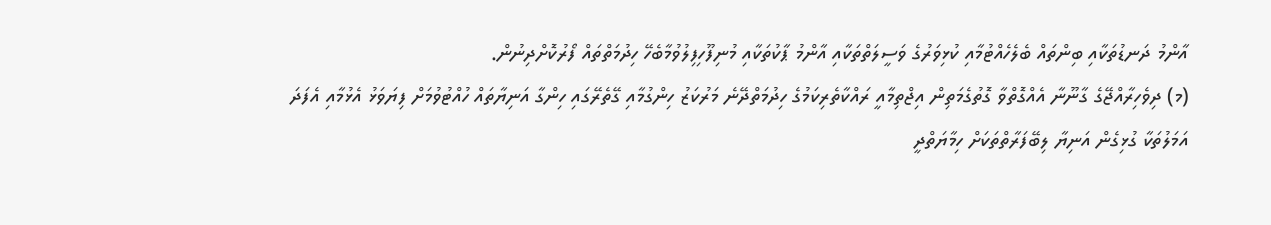އާންމު ދަނޑުތަކާއި ބިންތައް ބެލެހެއްޓުމާއި ކުޅިވަރުގެ ވަސީލަތްތަކާއި އާންމު ޕާކުތަކާއި މުނިފޫހިފިލުވުމާބެހޭ ހިދުމަތްތައް ފޯރުކޮށްދިނުން.
(މ) ދިވެހިރާއްޖޭގެ ގާނޫނާ އެއްގޮތްވާ ގޮތުގެމަތިން އިޖްތިމާއީ ރައްކާތެރިކަމުގެ ހިދުމަތްދޭނެ މަރުކަޒު ހިންގުމާއި ގޭތެރޭގައި ހިންގާ އަނިޔާތައް ހުއްޓުވުމަށް ފިޔަވަޅު އެޅުމާއި އެފަދަ އަމަލުތަކާ ގުޅިގެން އަނިޔާ ލިބޭފަރާތްތަކަށް ހިމާޔަތްދީ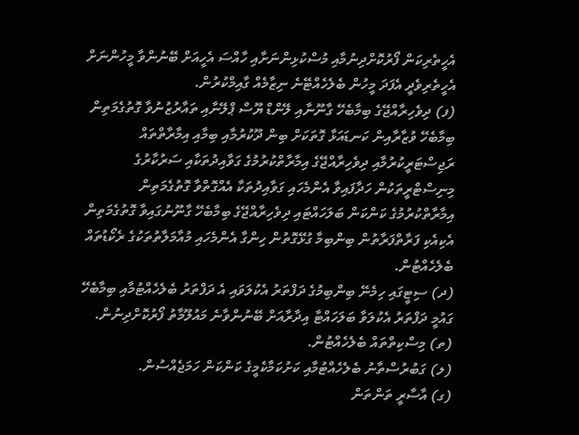އެހީތެރިކަން ފޯރުކޮށްދިނުމާއި މުސްކުޅިންނަށާއި ހާއްސަ އެހީއަށް ބޭނުންވާ މީހުންނަށް އެހީތެރިވެދީ އެފަދަ މީހުން ބެލެހެއްޓޭނެ ނިޒާމެއް ގާއިމްކުރުން.
(ފ) ދިވެހިރާއްޖޭގެ ބިމާބެހޭ ގާނޫނާއި ލޭންޑް ޔޫސް ޕްލޭނާއި ތައާރުޒުނުވާ ގޮތުގެމަތިން ބިމާބެހޭ ވުޒާރާއިން ކަނޑައަޅާ ގޮތަކަށް ބިން ދޫކުރުމާއި ބިމާއި އިމާރާތްތައް ރަޖިސްޓަރީކުރުމާއި ދިވެހިރާއްޖޭގެ އިމާރާތްކުރުމުގެ ގަވާއިދުތަކާއި ސަރުކާރުގެ މިނިސްޓްރީތަކުން ހަދާފައިވާ އެންމެހައި ގަވާއިދުތަކާ އެއްގޮތްވާ ގޮތުގެމަތިން އިމާރާތްކުރުމުގެ ކަންކަން ބަލަހައްޓައި ދިވެހިރާއްޖޭގެ ބިމާބެހޭ ގާނޫނުގައިވާ ގޮތުގެމަތިން އެކިއެކި ފަރާތްފަރާތުން ބިންބިމާ ގުޅޭގޮތުން ހިންގާ އެންމެހައި މުއާމަލާތުތަކުގެ ރެކޯޑުތައް ބެލެހެއްޓުން.
(ދ) ސިޓީގައި ހިމެނޭ ބިންބިމުގެ ދަފްތަރު އެކުލަވައި އެ ދަފްތަރު ބެލެހެއްޓުމާއި ބިމާބެހޭ ގައުމީ ދަފްތަރު އެކުލަވާ ބަލަހައްޓާ އިދާރާއަށް ބޭނުންވާނެ މައުލޫމާތު ފޯރުކޮށްދިނުން.
(ތ) މިސްކިތްތައް ބެލެހެއްޓުން.
(ލ) ގަބުރުސްތާނު ބެލެހެއްޓުމާއި ކަށުކަމާކެމީގެ ކަންކަން ހަމަޖެއްސުން.
(ގ) އާސާރީ ތަންތަން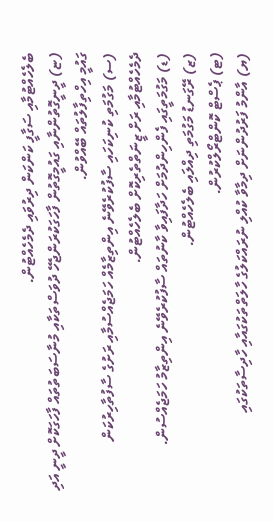ބެލެހެއްޓުމާއި ސަގާފީ ކަންކަން ދިރުވައި ދެމެހެއްޓުން.
(ޏ) ދީނީގޮތުންނާއި ގައުމީގޮތުން ފާހަގަކުރަންޖެހޭ ދުވަސްތަކާއި މުނާސަބަތުތައް ފާހަގަކޮށް ދީނީ އަދި ގައުމީ އިހްތިފާލުތައް ބޭއްވުން.
(ސ) މަގުމަތި ކުނިކަހައި ސާފުކުރެވޭނެ އިންތިޒާމެއް ހަމަޖެއްސުމާއި ރަށުގެ ސާފުތާހިރުކަން ދެމެހެއްޓުމާއި ރަށް ޒީނަތްތެރިކޮށް ބެލެހެއްޓުން.
(ޑ) މަގުމަތީގައި ފެންހިންދުމަށް ހަދާފައިވާ ކާނުތައް ސާފުކުރެވޭނެ އިންތިޒާމު ހަމަޖެއްސުން.
(ޒ) ރޭގަނޑު މަގުމަތި ދިއްލައި ބެލެހެއްޓުން.
(ޓ) ޕެސްޓް ކޮންޓްރޯލްކުރުން.
(ޔ) އާންމު ފަރުދުންނަށް ދިމާވާ ކުއްލި ނުރައްކަލުގެ ހާލަތްތަކުގައާއި ހާދިސާތަކުގައި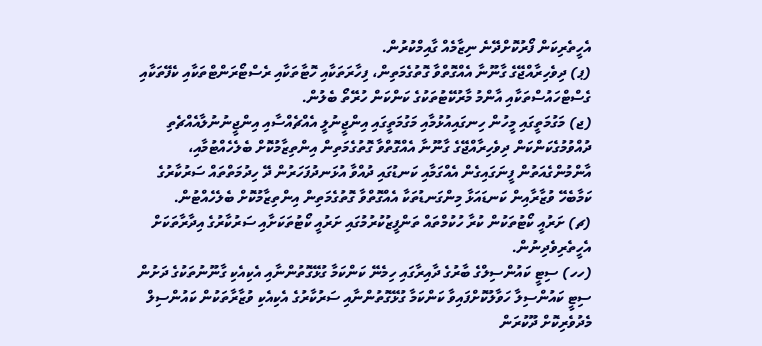އެހީތެރިކަން ފޯރުކޮށްދޭނެ ނިޒާމެއް ގާއިމްކުރުން.
(ޕ) ދިވެހިރާއްޖޭގެ ގާނޫނާ އެއްގޮތްވާ ގޮތުގެމަތިން، ފިހާރަތަކާއި ހޮޓާތަކާއި ރެސްޓޯރަންޓްތަކާއި ކެފޭތަކާއި ގެސްޓްހައުސްތަކާއި އާންމު މާރުކޭޓުތަކުގެ ކަންކަން ހުރޭތޯ ބެލުން.
(ޖ) މަގުމަތީގައި މީހުން ހިނގައިއުޅުމާއި މަގުމަތީގައި އިންޖީނުލީ އެއްޗެއްސާއި އިންޖީނުނުލާއެއްޗެތި ދުއްވުމުގެކަންކަން ދިވެހިރާއްޖޭގެ ގާނޫނާ އެއްގޮތްވާ ގޮތުގެމަތިން އިންތިޒާމުކޮށް ބެލެހެއްޓުމާއި، އާންމުންގެއަތުން ފީނަގައިގެން އެއްގަމާއި ކަނޑުގައި ދުއްވާ އުޅަނދުފަހަރުން ދޭ ހިދުމަތްތައް ސަރުކާރުގެ ކަމާބެހޭ ވުޒާރާއިން ކަނޑައަޅާ މިންގަނޑުތަކާ އެއްގޮތްވާ ގޮތުގެމަތިން އިންތިޒާމުކޮށް ބެލެހެއްޓުން.
(ޗ) ށަރުއީ ކޯޓުތަކުން ކުރާ ހުކުމްތައް ތަންފީޒުކުރުމުގައި ށަރުއީ ކޯޓުތަކަށާއި ސަރުކާރުގެ އިދާރާތަކަށް އެހީތެރިވެދިނުން.
(ހހ) ސިޓީ ކައުންސިލްގެ ބާރުގެ ދާއިރާގައި ހިމެނޭ ކަންކަމާ ގުޅޭގޮތުންނާއި އެކިއެކި ގާނޫނުތަކުގެ ދަށުން ސިޓީ ކައުންސިލާ ހަވާލުކޮށްފައިވާ ކަންކަމާ ގުޅޭގޮތުންނާއި ސަރުކާރުގެ އެކިއެކި ވުޒާރާތަކުން ކައުންސިލް މެދުވެރިކޮށް ދޫކުރަން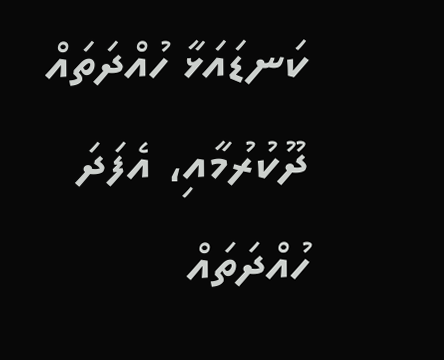ކަނޑައަޅާ ހުއްދަތައް ދޫކުރުމާއި، އެފަދަ ހުއްދަތައް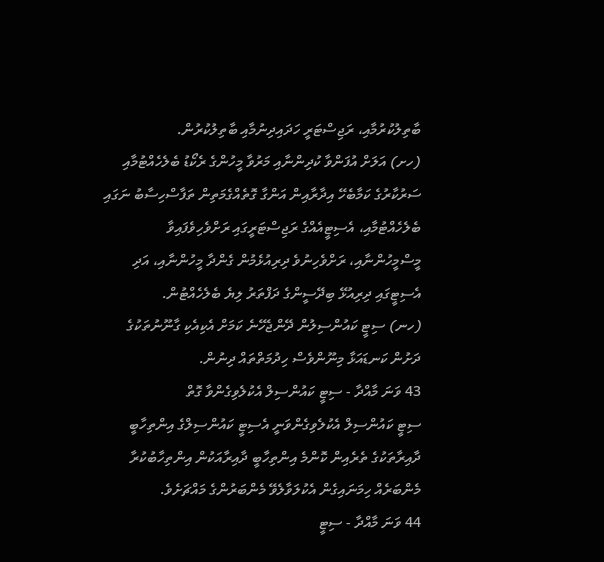ބާތިލުކުރުމާއި، ރަޖިސްޓަރީ ހަދައިދިނުމާއި ބާތިލުކުރުން.
(ހށ) އަލަށް އުފަންވާ ކުދިންނާއި މަރުވާ މީހުންގެ ރެކޯޑު ބެލެހެއްޓުމާއި ސަރުކާރުގެ ކަމާބެހޭ އިދާރާއިން އަންގާ ގޮތެއްގެމަތިން ތަފާސްހިސާބު ނަގައި ބެލެހެއްޓުމާއި، އެސިޓީއެއްގެ ރަޖިސްޓަރީގައި ރަށްވެހިވެފައިވާ މީސްމީހުންނާއި، ރަށްވެހިނުވެ ދިރިއުޅެމުން ގެންދާ މީހުންނާއި، އަދި އެސިޓީގައި ދިރިއުޅޭ ބިދޭސީންގެ ދަފްތަރު ލިޔެ ބެލެހެއްޓުން.
(ހނ) ސިޓީ ކައުންސިލުން ދޭންޖެހޭނެ ކަމަށް އެކިއެކި ގާނޫނުތަކުގެ ދަށުން ކަނޑައަޅާ މިނޫންވެސް ހިދުމަތްތައް ދިނުން.
43 ވަނަ މާއްދާ - ސިޓީ ކައުންސިލް އެކުލެވިގެންވާ ގޮތް
ސިޓީ ކައުންސިލް އެކުލެވިގެންވަނީ އެސިޓީ ކައުންސިލްގެ އިންތިހާބީ ދާއިރާތަކުގެ ތެރެއިން ކޮންމެ އިންތިހާބީ ދާއިރާއަކުން އިންތިހާބުކުރާ މެންބަރެއް ހިމަނައިގެން އެކުލަވާލެވޭ މެންބަރުންގެ މައްޗަށެވެ.
44 ވަނަ މާއްދާ - ސިޓީ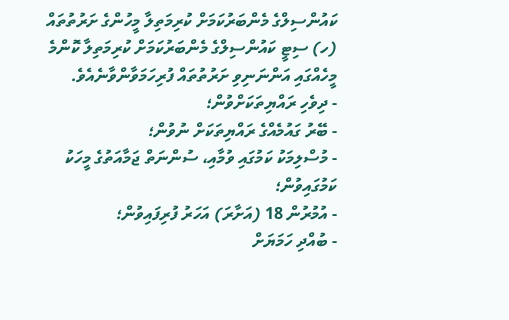ކައުންސިލްގެ މެންބަރުކަމަށް ކުރިމަތިލާ މީހުންގެ ށަރުތުތައް
(ހ) ސިޓީ ކައުންސިލްގެ މެންބަރުކަމަށް ކުރިމަތިލާ ކޮންމެ މީހެއްގައި އަންނަނިވި ށަރުތުތައް ފުރިހަމަވާންވާނެއެވެ.
- ދިވެހި ރައްޔިތަކަށްވުން؛
- ބޭރު ގައުމެއްގެ ރައްޔިތަކަށް ނުވުން؛
- މުސްލިމަކު ކަމުގައި ވުމާއި، ސުންނަތް ޖަމާއަތުގެ މީހަކު ކަމުގައިވުން؛
- އުމުރުން 18 (އަށާރަ) އަހަރު ފުރިފައިވުން؛
- ބުއްދި ހަމަޔަށް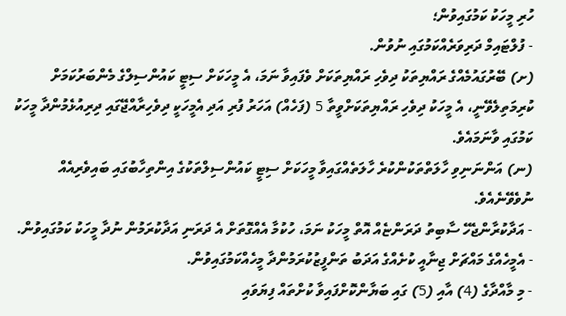ހުރި މީހަކު ކަމުގައިވުން؛
- ފުލްޓައިމް ދަރިވަރެއްކަމުގައި ނުވުން.
(ށ) ބޭރުގައުމެއްގެ ރައްޔިތަކު ދިވެހި ރައްޔިތަކަށް ވެފައިވާ ނަމަ، އެ މީހަކަށް ސިޓީ ކައުންސިލްގެ މެންބަރުކަމަށް ކުރިމަތިލެވޭނީ، އެ މީހަކު ދިވެހި ރައްޔިތަކަށްވީތާ 5 (ފަހެއް) އަހަރު ފުރި އަދި އެމީހަކީ ދިވެހިރާއްޖޭގައި ދިރިއުޅެމުންދާ މީހަކު ކަމުގައި ވާނަމައެވެ.
(ނ) އަންނަނިވި ހާލަތްތަކުންކުރެ ހާލަތެއްގައިވާ މީހަކަށް ސިޓީ ކައުންސިލްތަކުގެ އިންތިހާބުގައި ބައިވެރިއެއް ނުވެވޭނެއެވެ.
- އަދާކުރާންޖެހޭ ސާބިތު ދަރަންޏެއް އޮތް މީހަކު ނަމަ، ހުކުމާ އެއްގޮތަށް އެ ދަރަނި އަދާކުރަމުން ނުދާ މީހަކު ކަމުގައިވުން.
- އެމީހެއްގެ މައްޗަށް ޖިނާއީ ކުށެއްގެ އަދަބު ތަންފީޒުކުރަމުންދާ މީހެއްކަމުގައިވުން.
- މި މާއްދާގެ (4) އާއި (5) ގައި ބަޔާންކޮށްފައިވާ ކުށްތައް ފިޔަވައި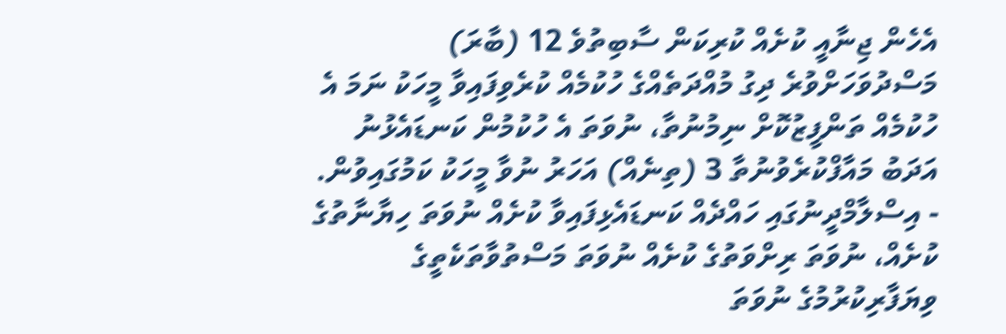އެހެން ޖިނާއީ ކުށެއް ކުރިކަން ސާބިތުވެ 12 (ބާރަ) މަސްދުވަހަށްވުރެ ދިގު މުއްދަތެއްގެ ހުކުމެއް ކުރެވިފައިވާ މީހަކު ނަމަ އެ ހުކުމެއް ތަންފީޒުކޮށް ނިމުނުތާ، ނުވަތަ އެ ހުކުމުން ކަނޑައެޅުނު އަދަބު މައާފްކުރެވުނުތާ 3 (ތިނެއް) އަހަރު ނުވާ މީހަކު ކަމުގައިވުން.
- އިސްލާމްދީނުގައި ހައްދެއް ކަނޑައެޅިފައިވާ ކުށެއް ނުވަތަ ހިޔާނާތުގެ ކުށެއް، ނުވަތަ ރިށްވަތުގެ ކުށެއް ނުވަތަ މަސްތުވާތަކެތީގެ ވިޔަފާރިކުރުމުގެ ނުވަތަ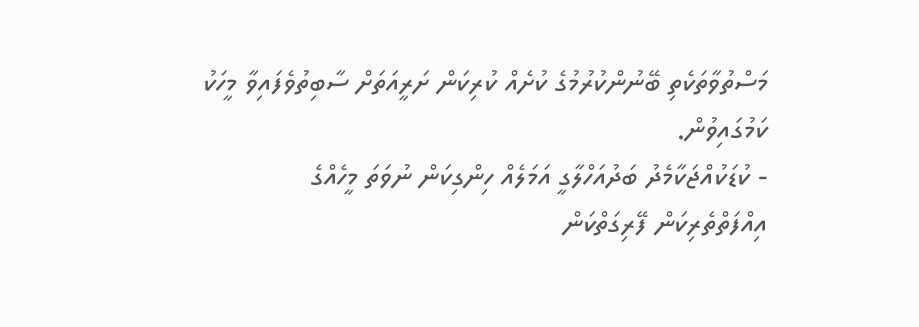މަސްތުވާތަކެތި ބޭނުންކުރުމުގެ ކުށެއް ކުރިކަން ށަރީއަތަށް ސާބިތުވެފައިވާ މީހަކު ކަމުގައިވުން.
- ކުޑަކުއްޖަކާމެދު ބަދުއަހްލާގީ އަމަލެއް ހިންގިކަން ނުވަތަ މީހެއްގެ އިއްފަތްތެރިކަން ފޭރިގަތްކަން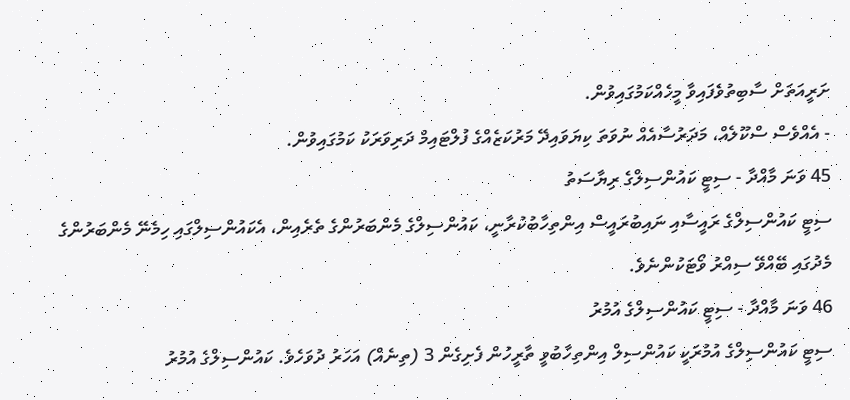ށަރީއަތަށް ސާބިތުވެފައިވާ މީހެއްކަމުގައިވުން.
- އެއްވެސް ސްކޫލެއް، މަދަރުސާއެއް ނުވަތަ ކިޔަވައިދޭ މަރުކަޒެއްގެ ފުލްޓައިމް ދަރިވަރަކު ކަމުގައިވުން.
45 ވަނަ މާއްދާ - ސިޓީ ކައުންސިލްގެ ރިޔާސަތު
ސިޓީ ކައުންސިލްގެ ރައީސާއި ނައިބުރައީސް އިންތިހާބުކުރާނީ، ކައުންސިލްގެ މެންބަރުންގެ ތެރެއިން، އެކައުންސިލްގައި ހިމެނޭ މެންބަރުންގެ މެދުގައި ބޭއްވޭ ސިއްރު ވޯޓަކުންނެވެ.
46 ވަނަ މާއްދާ - ސިޓީ ކައުންސިލްގެ އުމުރު
ސިޓީ ކައުންސިލްގެ އުމުރަކީ ކައުންސިލް އިންތިހާބުވީ ތާރީހުން ފެށިގެން 3 (ތިނެއް) އަހަރު ދުވަހެވެ. ކައުންސިލްގެ އުމުރު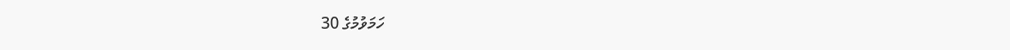ހަމަވުމުގެ 30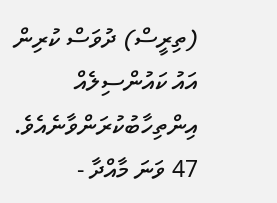(ތިރީސް) ދުވަސް ކުރިން އައު ކައުންސިލެއް އިންތިހާބުކުރަންވާނެއެވެ.
47 ވަނަ މާއްދާ -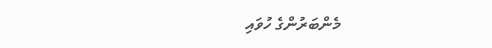މެންބަރުންގެ ހުވައި